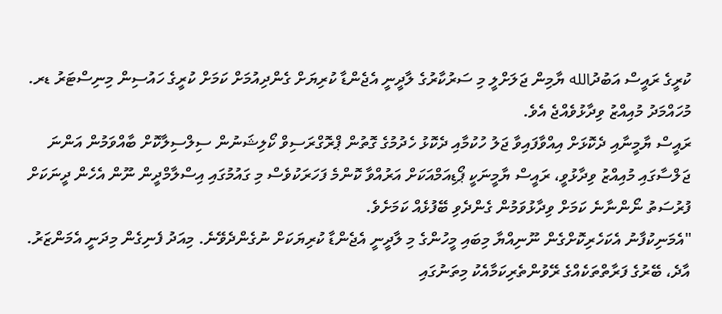ކުރީގެ ރައީސް އަބުދުالله ޔާމިން ޖަލަށްލީ މި ސަރުކާރުގެ ލާދީނީ އެޖެންޑާ ކުރިޔަށް ގެންދިއުމަށް ކަމަށް ކުރީގެ ހައުސިން މިނިސްޓަރު ޑރ. މުހައްމަދު މުއިއްޒު ވިދާޅުވެއްޖެ އެވެ.
ރައީސް ޔާމީނާއި ދެކޮޅަށް އިއްވާފައިވާ ޖަލު ހުކުމާއި ދެކޮޅު ހެދުމުގެ ގޮތުން ޕްރޮގްރަސިވް ކޯލިޝަނުން ސިލްސިލާކޮށް ބާއްވަމުން އަންނަ ޖަލްސާގައި މުއިއްޒު ވިދާޅުވީ، ރައީސް ޔާމީނަކީ ޕޯޑިއަމްއަކަށް އަރުއްވާ ކޮންމެ ފަހަރަކުވެސް މި ގައުމުގައި އިސްލާމްދީން ނޫން އެހެން ދީނަކަށް ފުރުސަތު ނޯންނާނެ ކަމަށް ވިދާޅުވަމުން ގެންދެވި ބޭފުޅެއް ކަމަށެވެ.
"އެމަނިކުފާނު އެކަހެރިކޮށްގެން ނޫނިއްޔާ މިބައި މީހުންގެ މި ލާދީނީ އެޖެންޑާ ކުރިޔަކަށް ނުގެންދެވޭނެ. މިއަދު ފެނިގެން މިދަނީ އެމަންޒަރު. އާދެ، ބޭރުގެ ފަރާތްތަކެއްގެ ރޭވުންތެރިކަމާއެކު މިތަނުގައި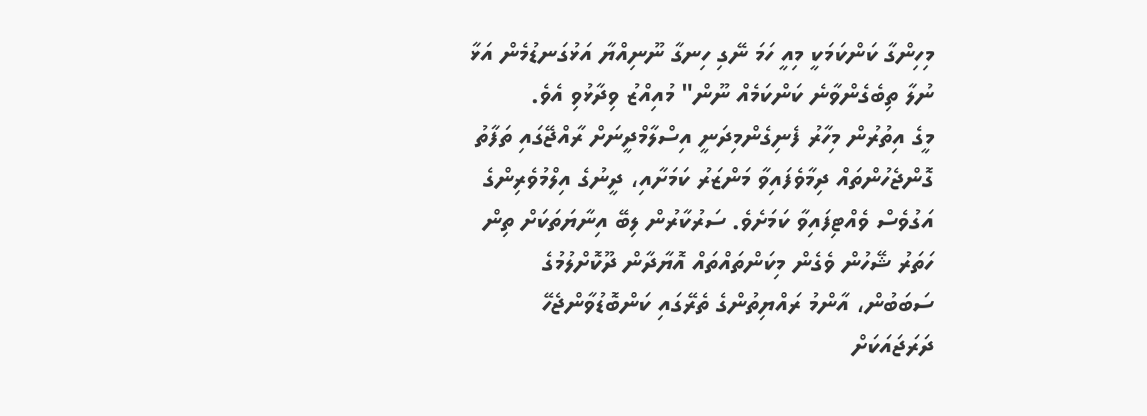މިހިންގާ ކަންކަމަކީ މިއީ ހަމަ ނޭގި ހިނގާ ނޫނިއްޔާ އަޅުގަނޑުމެން އަޅާ ނުލާ ތިބެގެންވާނެ ކަންކަމެއް ނޫން" މުއިއްޒު ވިދާޅުވި އެވެ.
މީގެ އިތުރުން މިހާރު ފެނިގެންމިދަނީ އިސްލާމްދީނަށް ރާއްޖޭގައި ތަފާތު ގޮންޖެހުންތައް ދިމާވެފައިވާ މަންޒަރު ކަމަށާއި، ދީނުގެ އިލްމުވެރިންގެ އަގުވެސް ވެއްޓިފައިވާ ކަމަށެވެ. ސަރުކާރުން ލިބޭ އިނާޔަތަކަށް ތިން ހަތަރު ޝޭހުން ވެގެން މިކަންތައްތައް އޮޔާދާން ދޫކޮށްލުމުގެ ސަބަބުން، އާންމު ރައްޔިތުންގެ ތެރޭގައި ކަންބޮޑުވާންޖެހޭ ދަރަޖައަކަށް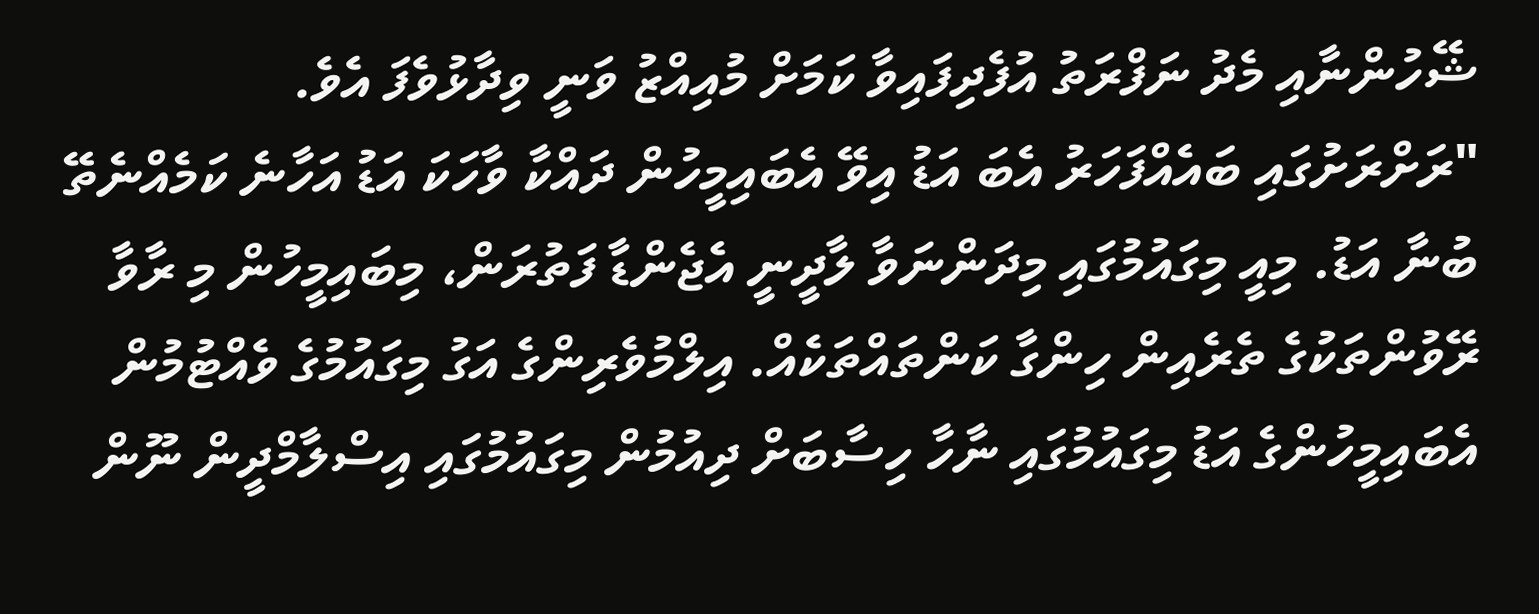ޝޭހުންނާއި މެދު ނަފްރަތު އުފެދިފައިވާ ކަމަށް މުއިއްޒު ވަނީ ވިދާޅުވެފަ އެވެ.
"ރަށްރަށުގައި ބައެއްފަހަރު އެބަ އަޑު އިވޭ އެބައިމީހުން ދައްކާ ވާހަކަ އަޑު އަހާނެ ކަމެއްނެތޭ ބުނާ އަޑު. މިއީ މިގައުމުގައި މިދަންނަވާ ލާދީނީ އެޖެންޑާ ފަތުރަން، މިބައިމީހުން މި ރާވާ ރޭވުންތަކުގެ ތެރެއިން ހިންގާ ކަންތައްތަކެއް. އިލްމުވެރިންގެ އަގު މިގައުމުގެ ވެއްޓުމުން އެބައިމީހުންގެ އަޑު މިގައުމުގައި ނާހާ ހިސާބަށް ދިއުމުން މިގައުމުގައި އިސްލާމްދީން ނޫން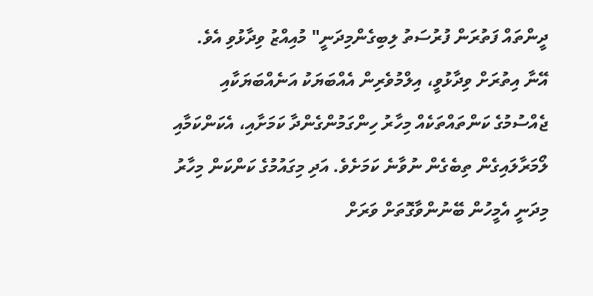ދީންތައް ފަތުރަން ފުރުސަތު ލިބިގެންމިދަނީ" މުއިއްޒު ވިދާޅުވި އެވެ.
އޭނާ އިތުރަށް ވިދާޅުވީ، އިލްމުވެރިން އެއްބަޔަކު އަނެއްބަޔަކާއި ޖެއްސުމުގެ ކަންތައްތަކެއް މިހާރު ހިންގަމުންގެންދާ ކަމަށާއި، އެކަންކަމާއި ލޯމަރާލައިގެން ތިބެގެން ނުވާނެ ކަމަށެވެ. އަދި މިގައުމުގެ ކަންކަން މިހާރު މިދަނީ އެމީހުން ބޭނުންވާގޮތަށް ވަރަށް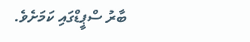ބާރު ސްޕީޑްގައި ކަމަށެވެ.